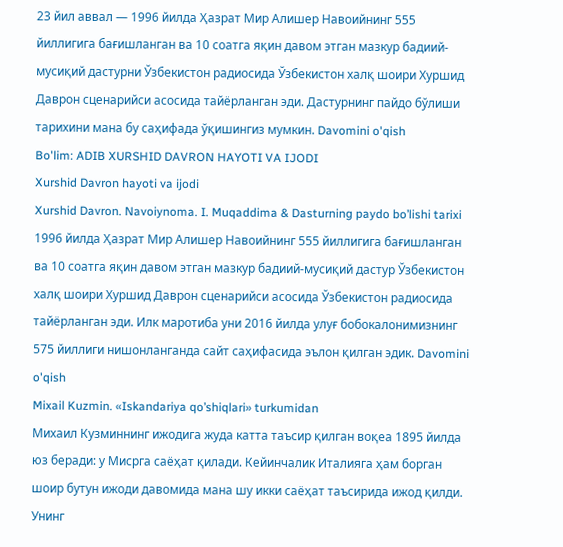23 йил аввал — 1996 йилда Ҳазрат Мир Алишер Навоийнинг 555 йиллигига бағишланган ва 10 соатга яқин давом этган мазкур бадиий-мусиқий дастурни Ўзбекистон радиосида Ўзбекистон халқ шоири Хуршид Даврон сценарийси асосида тайёрланган эди. Дастурнинг пайдо бўлиши тарихини мана бу саҳифада ўқишингиз мумкин. Davomini o'qish
Bo'lim: ADIB XURSHID DAVRON HAYOTI VA IJODI
Xurshid Davron hayoti va ijodi
Xurshid Davron. Navoiynoma. I. Muqaddima & Dasturning paydo bo’lishi tarixi
1996 йилда Ҳазрат Мир Алишер Навоийнинг 555 йиллигига бағишланган ва 10 соатга яқин давом этган мазкур бадиий-мусиқий дастур Ўзбекистон халқ шоири Хуршид Даврон сценарийси асосида Ўзбекистон радиосида тайёрланган эди. Илк маротиба уни 2016 йилда улуғ бобокалонимизнинг 575 йиллиги нишонланганда сайт саҳифасида эълон қилган эдик. Davomini o'qish
Mixail Kuzmin. «Iskandariya qo’shiqlari» turkumidan
Михаил Кузминнинг ижодига жуда катта таъсир қилган воқеа 1895 йилда юз беради: у Мисрга саёҳат қилади. Кейинчалик Италияга ҳам борган шоир бутун ижоди давомида мана шу икки саёҳат таъсирида ижод қилди. Унинг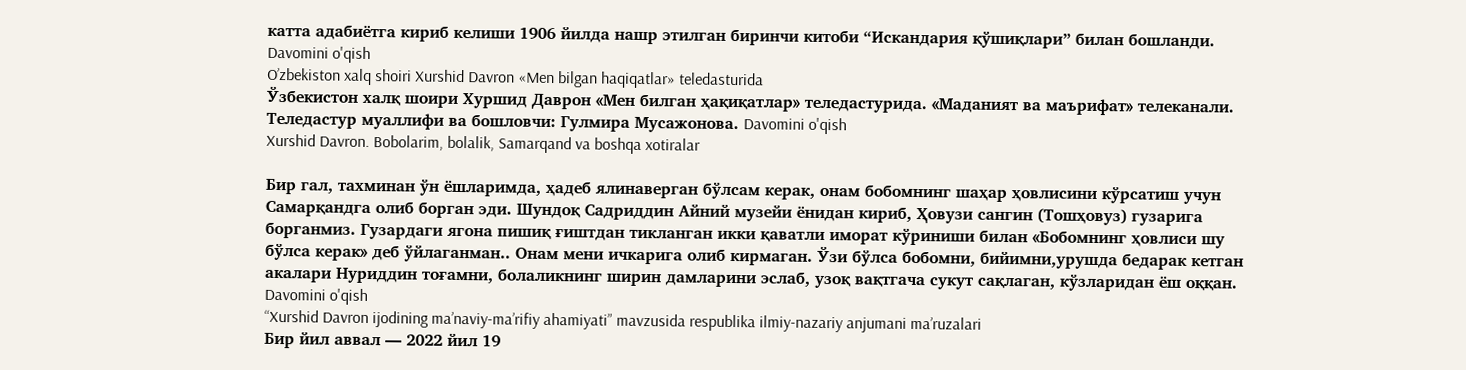катта адабиётга кириб келиши 1906 йилда нашр этилган биринчи китоби “Искандария қўшиқлари” билан бошланди. Davomini o'qish
O’zbekiston xalq shoiri Xurshid Davron «Men bilgan haqiqatlar» teledasturida
Ўзбекистон халқ шоири Хуршид Даврон «Мен билган ҳақиқатлар» теледастурида. «Маданият ва маърифат» телеканали. Теледастур муаллифи ва бошловчи: Гулмира Мусажонова. Davomini o'qish
Xurshid Davron. Bobolarim, bolalik, Samarqand va boshqa xotiralar

Бир гал, тахминан ўн ёшларимда, ҳадеб ялинаверган бўлсам керак, онам бобомнинг шаҳар ҳовлисини кўрсатиш учун Самарқандга олиб борган эди. Шундоқ Садриддин Айний музейи ёнидан кириб, Ҳовузи сангин (Тошҳовуз) гузарига борганмиз. Гузардаги ягона пишиқ ғиштдан тикланган икки қаватли иморат кўриниши билан «Бобомнинг ҳовлиси шу бўлса керак» деб ўйлаганман.. Онам мени ичкарига олиб кирмаган. Ўзи бўлса бобомни, бийимни,урушда бедарак кетган акалари Нуриддин тоғамни, болаликнинг ширин дамларини эслаб, узоқ вақтгача сукут сақлаган, кўзларидан ёш оққан. Davomini o'qish
“Xurshid Davron ijodining ma’naviy-ma’rifiy ahamiyati” mavzusida respublika ilmiy-nazariy anjumani ma’ruzalari
Бир йил аввал — 2022 йил 19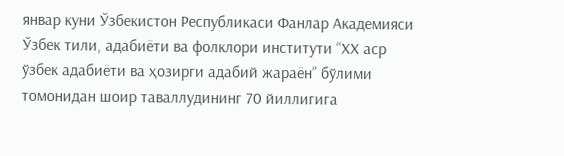январ куни Ўзбекистон Республикаси Фанлар Академияси Ўзбек тили, адабиёти ва фолклори институти “ХХ аср ўзбек адабиёти ва ҳозирги адабий жараён” бўлими томонидан шоир таваллудининг 70 йиллигига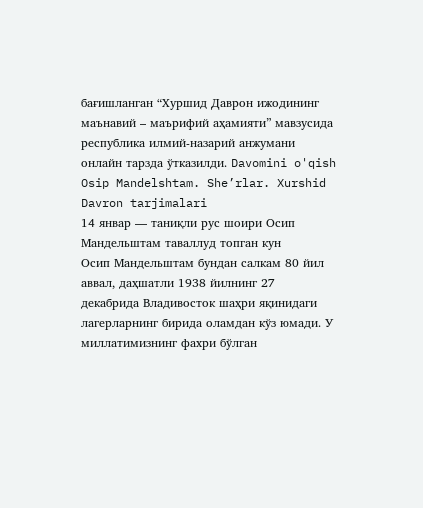бағишланган “Хуршид Даврон ижодининг маънавий – маърифий аҳамияти” мавзусида республика илмий-назарий анжумани онлайн тарзда ўтказилди. Davomini o'qish
Osip Mandelshtam. She’rlar. Xurshid Davron tarjimalari
14 январ — таниқли рус шоири Осип Мандельштам таваллуд топган кун
Осип Мандельштам бундан салкам 80 йил аввал, даҳшатли 1938 йилнинг 27 декабрида Владивосток шаҳри яқинидаги лагерларнинг бирида оламдан кўз юмади. У миллатимизнинг фахри бўлган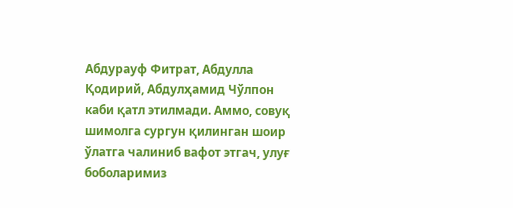Абдурауф Фитрат, Абдулла Қодирий, Абдулҳамид Чўлпон каби қатл этилмади. Аммо, совуқ шимолга сургун қилинган шоир ўлатга чалиниб вафот этгач, улуғ боболаримиз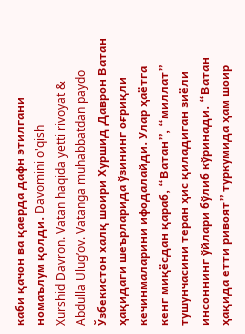каби қачон ва қаерда дафн этилгани номаълум қолди. Davomini o'qish
Xurshid Davron. Vatan haqida yetti rivoyat & Abdulla Ulug’ov. Vatanga muhabbatdan paydo
Ўзбекистон халқ шоири Хуршид Даврон Ватан ҳақидаги шеърларида ўзининг оғриқли кечинмаларини ифодалайди. Улар ҳаётга кенг миқёсдан қараб, “Ватан”, “миллат” тушунчасини теран ҳис қиладиган зиёли инсоннинг ўйлари бўлиб кўринади. “Ватан ҳақида етти ривоят” туркумида ҳам шоир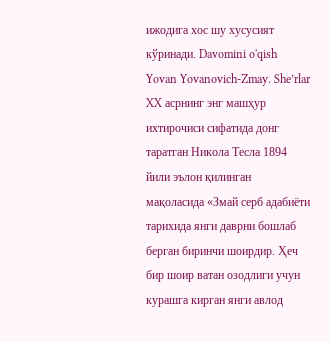ижодига хос шу хусусият кўринади. Davomini o'qish
Yovan Yovanovich-Zmay. She’rlar
XX асрнинг энг машҳур ихтирочиси сифатида донг таратган Никола Тесла 1894 йили эълон қилинган мақоласида «Змай серб адабиёти тарихида янги даврни бошлаб берган биринчи шоирдир. Ҳеч бир шоир ватан озодлиги учун курашга кирган янги авлод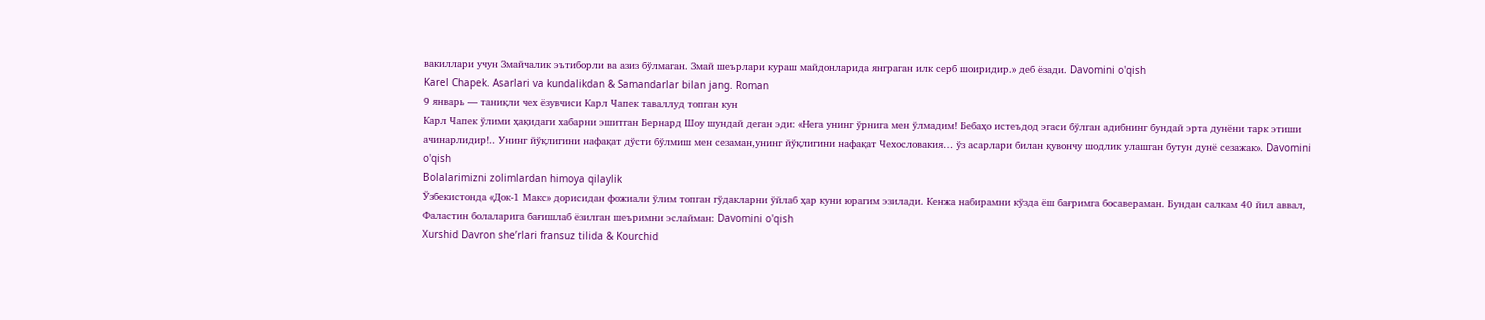вакиллари учун Змайчалик эътиборли ва азиз бўлмаган. Змай шеърлари кураш майдонларида янграган илк серб шоиридир.» деб ёзади. Davomini o'qish
Karel Chapek. Asarlari va kundalikdan & Samandarlar bilan jang. Roman
9 январь — таниқли чех ёзувчиси Карл Чапек таваллуд топган кун
Карл Чапек ўлими ҳақидаги хабарни эшитган Бернард Шоу шундай деган эди: «Нега унинг ўрнига мен ўлмадим! Бебаҳо истеъдод эгаси бўлган адибнинг бундай эрта дунёни тарк этиши ачинарлидир!.. Унинг йўқлигини нафақат дўсти бўлмиш мен сезаман,унинг йўқлигини нафақат Чехословакия… ўз асарлари билан қувончу шодлик улашган бутун дунё сезажак». Davomini o'qish
Bolalarimizni zolimlardan himoya qilaylik
Ўзбекистонда «Док-1 Макс» дорисидан фожиали ўлим топган гўдакларни ўйлаб ҳар куни юрагим эзилади. Кенжа набирамни кўзда ёш бағримга босавераман. Бундан салкам 40 йил аввал, Фаластин болаларига бағишлаб ёзилган шеъримни эслайман: Davomini o'qish
Xurshid Davron she’rlari fransuz tilida & Kourchid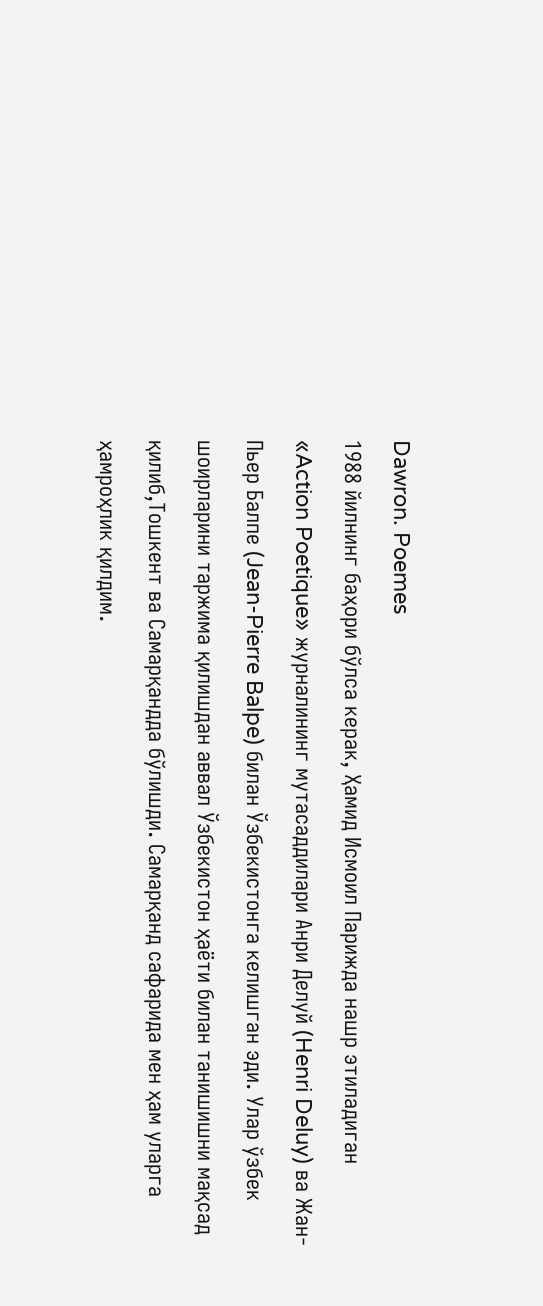Dawron. Poemes
1988 йилнинг баҳори бўлса керак, Ҳамид Исмоил Парижда нашр этиладиган «Action Poetique» журналининг мутасаддилари Анри Делуй (Henri Deluy) ва Жан-Пьер Балпе (Jean-Pierre Balpe) билан Ўзбекистонга келишган эди. Улар ўзбек шоирларини таржима қилишдан аввал Ўзбекистон ҳаёти билан танишишни мақсад қилиб,Тошкент ва Самарқандда бўлишди. Самарқанд сафарида мен ҳам уларга ҳамроҳлик қилдим.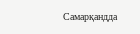Самарқандда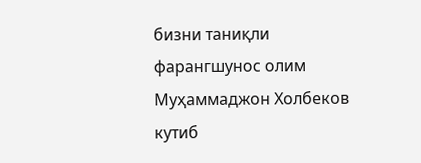бизни таниқли фарангшунос олим Муҳаммаджон Холбеков кутиб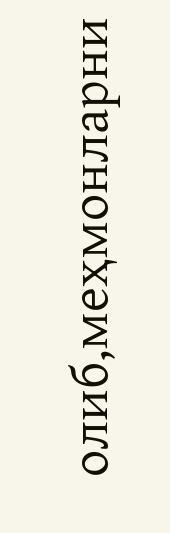олиб,меҳмонларни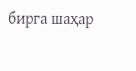бирга шаҳар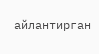айлантирган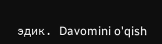эдик. Davomini o'qish